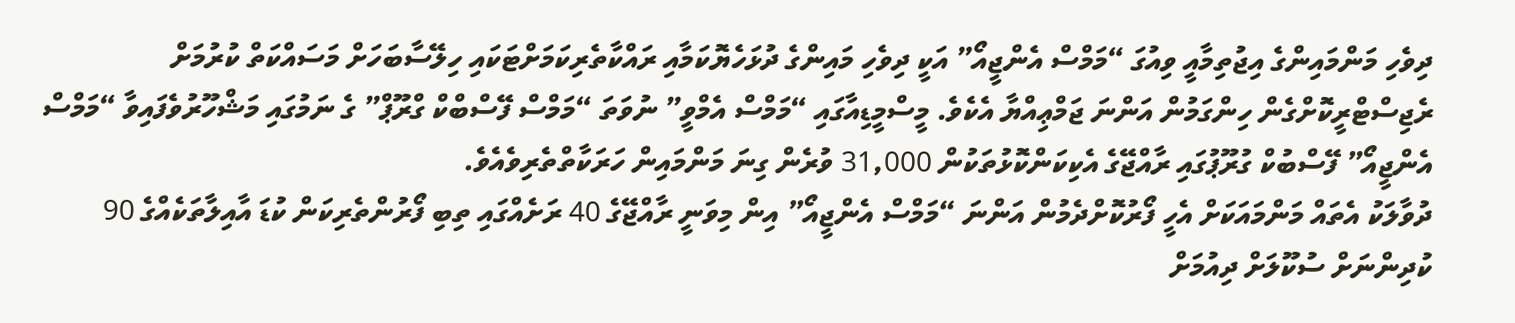ދިވެހި މަންމައިންގެ އިޖުތިމާއީ ވިއުގަ “މަމްސް އެންޖީއޯ” އަކީ ދިވެހި މައިންގެ ދުޅަހެޔޮކަމާއި ރައްކާތެރިކަމަށްޓަކައި ހިލޭސާބަހަށް މަސައްކަތް ކުރުމަށް ރެޖިސްޓްރީކޮށްގެން ހިންގަމުން އަންނަ ޖަމްޢިއްޔާ އެކެވެ. މީސްމީޑިއާގައި “މަމްސް އެމްވީ” ނުވަތަ “މަމްސް ފޭސްބްކް ގްރޫޕް” ގެ ނަމުގައި މަޝްހޫރުވެފައިވާ “މަމްސް އެންޖީއޯ” ފޭސްބުކް ގުރޫޕުގައި ރާއްޖޭގެ އެކިކަންކޮޅުތަކުން 31,000 ވުރެން ގިނަ މަންމައިން ހަރަކާތްތެރިވެއެވެ.
ދުވާލަކު އެތައް މަންމައަކަށް އެހީ ފޯރުކޮށްދެމުން އަންނަ “މަމްސް އެންޖީއޯ” އިން މިވަނީ ރާއްޖޭގެ 40 ރަށެއްގައި ތިބި ފޯރުންތެރިކަން ކުޑަ އާއިލާތަކެއްގެ 90 ކުދިންނަށް ސުކޫލަށް ދިއުމަށް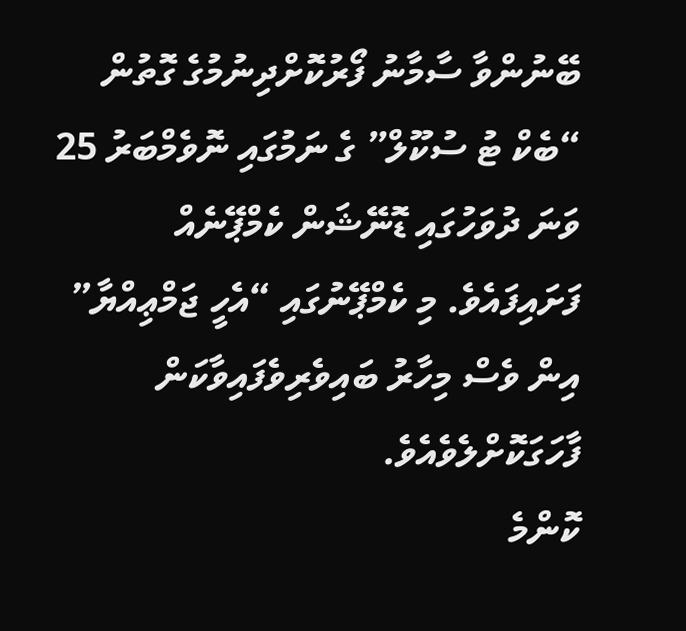ބޭނުންވާ ސާމާނު ފޯރުކޮށްދިނުމުގެ ގޮތުން “ބެކް ޓު ސުކޫލް” ގެ ނަމުގައި ނޮވެމްބަރު 25 ވަނަ ދުވަހުގައި ޑޮނޭޝަން ކެމްޕޭނެއް ފަށައިފައެވެ. މި ކެމްޕޭނުގައި “އެހީ ޖަމްޢިއްޔާ” އިން ވެސް މިހާރު ބައިވެރިވެފައިވާކަން ފާހަގަކޮށްލެވެއެވެ.
ކޮންމެ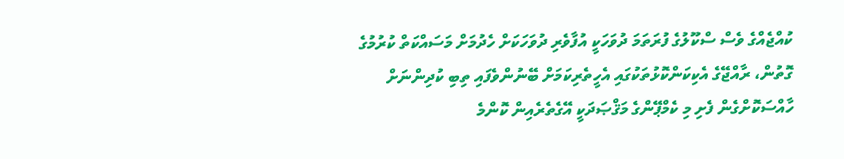ކުއްޖެއްގެ ވެސް ސްކޫލުގެ ފުރަތަމަ ދުވަހަކީ އުފާވެރި ދުވަހަކަށް ހެދުމަށް މަސައްކަތް ކުރުމުގެ ގޮތުން، ރާއްޖޭގެ އެކިކަންކޮޅުތަކުގައި އެހީތެރިކަމަށް ބޭނުންވެފައި ތިބި ކުދިންނަށް ހާއްސަކޮށްގެން ފެށި މި ކެމްޕޭންގެ މަޤްޞަދަކީ އޭގެތެރެއިން ކޮންމެ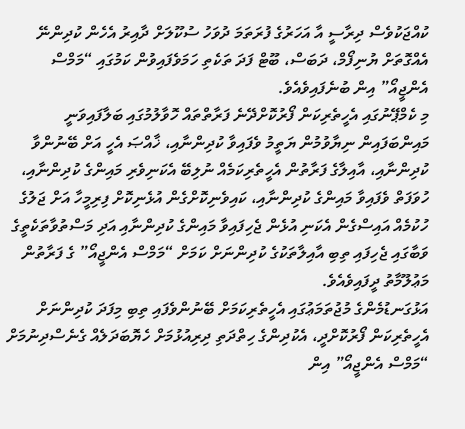ކުއްޖަކުވެސް ދިރާސީ އާ އަހަރުގެ ފުރަތަމަ ދުވަހު ސުކޫލަށް ދާއިރު އެހެން ކުދިންނޭ އެއްގޮތަށް ޔުނިފޯމް، ދަބަސް، ބޫޓް ފަދަ ތަކެތި ހަމަވެފައިވުން ކަމުގައި “މަމްސް އެންޖީއޯ” އިން ބުނެފައިވެއެވެ.
މި ކެމްޕޭނުގައި އެހީތެރިކަން ފޯރުކޮށްދޭނެ ފަރާތްތައް ހޮވާލުމުގައި ބަލާފައިވަނީ މައިންބަފައިން ނިޔާވުމުން ޔަތީމު ވެފައިވާ ކުދިންނާއި، ޚާއްޞަ އެހީ އަށް ބޭނުންވާ ކުދިންނާއި، އާއިލާގެ ފަރާތުން އެހީތެރިކަމެއް ނުލިބޭ އެކަނިވެރި މައިންގެ ކުދިންނާއި، ހުވަފަތް ވެފައިވާ މައިންގެ ކުދިންނާއި، ކައިވެނިކޮށްގެން އުޅެނިކޮށް ފިރިމީހާ އަށް ޖަލުގެ ހުކުމެއް އައިސްގެން އެކަނި އުޅެން ޖެހިފައިވާ މައިންގެ ކުދިންނާއި އަދި މަސްތުވާތަކެތީގެ ވަބާގައި ޖެހިފައި ތިބި އާއިލާތަކުގެ ކުދިންނަށް ކަމަށް “މަމްސް އެންޖީއޯ” ގެ ފަރާތުން މަޢުލޫމާތު ދީފައިވެއެވެ.
އަޅުގަނޑުމެންގެ މުޖުތަމަޢުގައި އެހީތެރިކަމަށް ބޭނުންވެފައި ތިބި މިފަދަ ކުދިންނަށް އެހީތެރިކަން ފޯރުކޮށްދީ، އެކުދިންގެ ހިތްދަތި ދިރިއުޅުމަށް ހެޔޮބަދަލެއް ގެނެސްދިނުމަށް “މަމްސް އެންޖީއޯ” އިން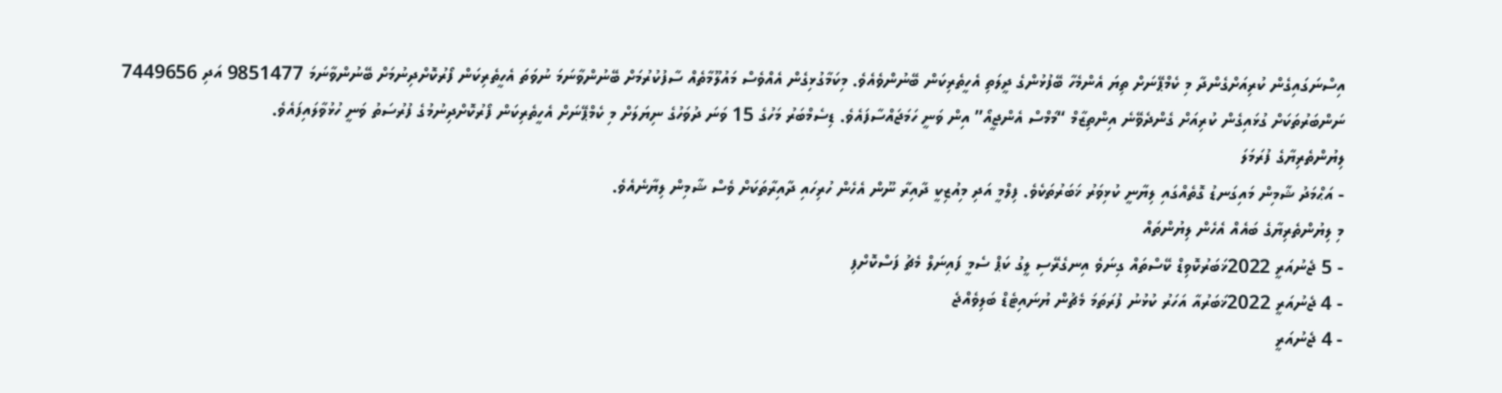އިސްނަގައިގެން ކުރިއަށްގެންދާ މި ކެމްޕޭނަށް ތިޔަ އެންމެހާ ބޭފުޅުންގެ ދީލަތި އެހީތެރިކަން ބޭނުންވެއެވެ. މިކަމާގުޅިގެން އެއްވެސް މައުލޫމާތެއް ސާފުކުރުމަށް ބޭނުންވާނަމަ ނުވަތަ އެހީތެރިކަން ފޯރުކޮށްދިނުމަށް ބޭނުންވާނަމަ 9851477 އަދި 7449656 ނަންބަރުތަކަށް ގުޅައިގެން ކުރިއަށް ގެންދެވޭނެ އިންތިޒާމް “މަމްސް އެންޖީއޯ” އިން ވަނީ ހަމަޖައްސާފައެވެ. ޑިސެމްބަރު މަހުގެ 15 ވަނަ ދުވަހުގެ ނިޔަލަށް މި ކެމްޕޭނަށް އެހީތެރިކަން ފޯރުކޮށްދިނުމުގެ ފުރުސަތު ވަނީ ހުޅުވާލައިފައެވެ.
ލިޔުންތެރިޔާގެ ފުރަމަލަ
- އަޙްމަދު ޝާމިން މައިގަނޑު ގޮތެއްގައި ލިޔާނީ ކުޅިވަރު ޚަބަރުތަކެވެ. ފިލްމީ އަދި މިއުޒިކީ ދާއިރާ ނޫން އެހެން ހުރިހައި ދާއިރާތަކަށް ވެސް ޝާމިން ލިޔާނެއެވެ.
މި ލިޔުންތެރިޔާގެ ބައެއް އެހެން ލިޔުންތައް
- 5 ޖެނުއަރީ 2022ޚަބަރުކޮވިޑް ކޭސްތައް ގިނަވެ އިނގެރޭސި ލީގު ކަޕް ސެމީ ފައިނަލް މެޗު ފަސްކޮށްފި
- 4 ޖެނުއަރީ 2022ޚަބަރުއާ އަހަރު ކުޅުނު ފުރަތަމަ މެޗުން ޔުނައިޓެޑް ބަލިވެއްޖެ
- 4 ޖެނުއަރީ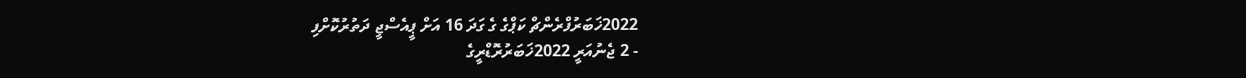2022ޚަބަރުފްރެންޗް ކަޕްގެ ގެ ގަދަ 16 އަށް ޕީއެސްޖީ ދަތުރުކޮށްފި
- 2 ޖެނުއަރީ 2022ޚަބަރުރޮޑްރީގެ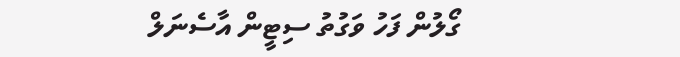ގޯލުން ފަހު ވަގުތު ސިޓީން އާސެނަލް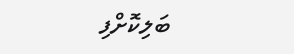ބަލިކޮށްފި